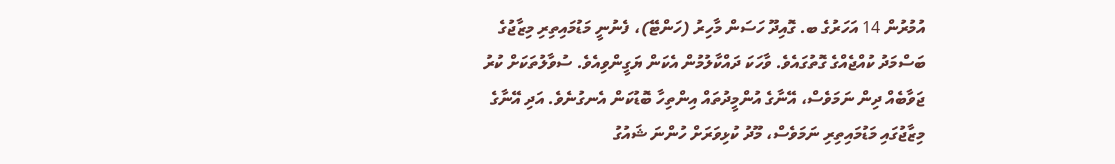އުމުރުން 14 އަހަރުގެ ބ. ގޮއިދޫ ހަސަން މާހިރު (ހަންޓޭ)، ފެނުނީ މަޑުމައިތިރި މިޒާޖުގެ ބަސްމަދު ކުއްޖެއްގެ ގޮތުގައެވެ. ވާހަކަ ދައްކާލުމުން އެކަން ޔަގީންވިއެވެ. ސުވާލުތަކަށް ކުރު ޖަވާބެއް ދިން ނަމަވެސް، އޭނާގެ އުންމީދުތައް އިންތިހާ ބޮޑުކަން އެނގުނެވެ. އަދި އޭނާގެ މިޒާޖުގައި މަޑުމައިތިރި ނަމަވެސް، މޫދު ކުޅިވަރަށް ހުންނަ ޝައުގު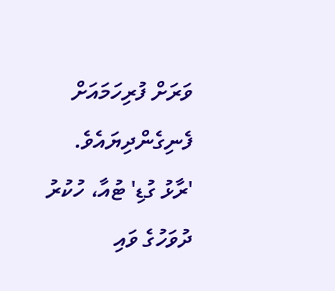ވަރަށް ފުރިހަމައަށް ފެނިގެންދިޔައެވެ.
'ރާޅު ގުޑި' ޓުއާ، ހުކުރު ދުވަހުގެ ވައި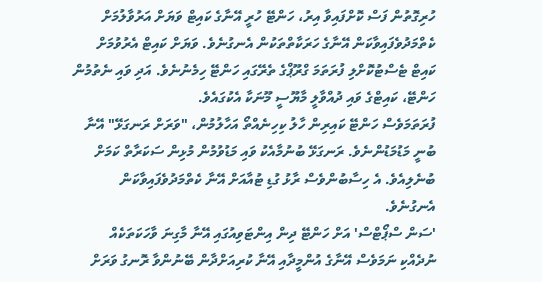ހުރިގޮތުން ފަސް ކޮށްފައިވާ އިރު، ހަންޓޭ ހުރީ އޭނާގެ ކައިޓް ވަޔަށް އަރުވާލުމަށް ކެތްމަދުވެފައިވާކަން އޭނާގެ ހަރަކާތްތަކުން އެނގުނެވެ. ވަޔަށް ކައިޓް އެރުވުމަށް ކައިޓް ޓެސްޓުކޮށްލި ފުރަތަމަ ގްރޫޕްގެ ތެރޭގައި ހަންޓޭ ހިމެނުނެވެ. އަދި ވައި ނެތުމުން ހަންޓޭ، ކައިޓްގެ ވައި ދުއްވާލީ މާޔޫސީ މޫނަކާ އެކުގައެވެ.
ފުރަތަމަވެސް ހަންޓޭ ކައިރިން ހާލު ކިހިނެއްތޯ އަހާލުމުން، "ވަރަށް ރަނގަޅޭ" އޭނާ ބުނީ މަޑުމަޑުންނެވެ. ރަނގަޅޭ ބުނުމާއެކު ވައި މަޑުވުމުން މުޅިން ސަކަރާތް ކަމަށް ބުނެލިއެވެ. އެ ހިސާބުންވެސް ރާޅު ގުޑި ޓުއާއަށް އޭނާ ކެތްމަދުވެފައިވާކަން އެނގުނެވެ.
'ސަން ސްޕޯޓްސް' އަށް ހަންޓޭ ދިން އިންޓަވިއުގައި އޭނާ މާގިނަ ވާހަކަތަކެއް ނުދެއްކި ނަމަވެސް އޭނާގެ އުންމީދާއި އޭނާ ކުރިއަށްދާން ބޭނުންވާ ރޮނގު ވަރަށް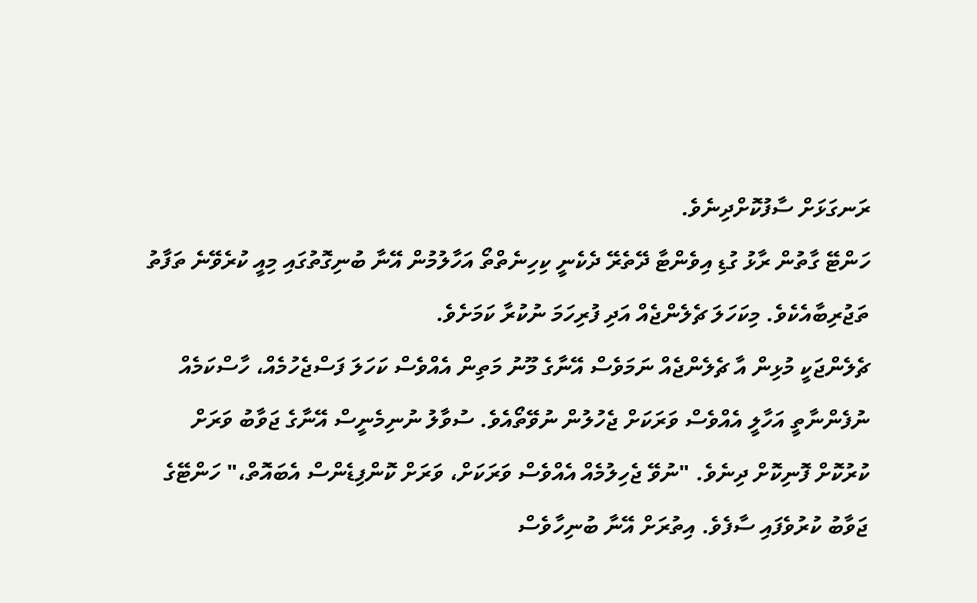ރަނގަޅަށް ސާފުކޮށްދިނެވެ.
ހަންޓޭ ގާތުން ރާޅު ގުޑި އިވެންޓާ ދޭތެރޭ ދެކެނީ ކިހިނެތްތޯ އަހާލުމުން އޭނާ ބުނިގޮތުގައި މިއީ ކުރެވޭނެ ތަފާތު ތަޖުރިބާއެކެވެ. މިކަހަލަ ޗެލެންޖެއް އަދި ފުރިހަމަ ނުކުރާ ކަމަށެވެ.
ޗެލެންޖަކީ މުޅިން އާ ޗެލެންޖެއް ނަމަވެސް އޭނާގެ މޫނު މަތިން އެއްވެސް ކަހަލަ ފަސްޖެހުމެއް، ހާސްކަމެއް ނުފެންނާތީ އަހާލީ އެއްވެސް ވަރަކަށް ޖެހުލުން ނުވޭތޯއެވެ. ސުވާލު ނުނިމެނީސް އޭނާގެ ޖަވާބު ވަރަށް ކުރުކޮށް ފޮނިކޮށް ދިނެވެ. "ނުވޭ ޖެހިލުމެއް އެއްވެސް ވަރަކަށް، ވަރަށް ކޮންފިޑެންސް އެބައޮތް،" ހަންޓޭގެ ޖަވާބު ކުރުވެފައި ސާފެވެ. އިތުރަށް އޭނާ ބުނިހާވެސް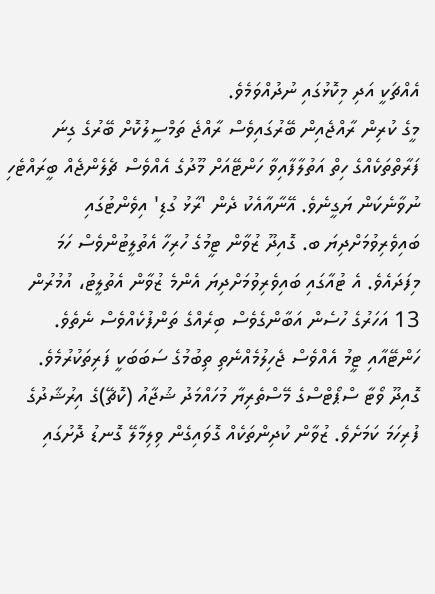އެއްޗަކީ އަދި މިކޮޅުގައި ނުދުއްވަމެވެ.
މީގެ ކުރިން ރާއްޖެއިން ބޭރުގައިވެސް ރާއްޖެ ތަމްސީލުކޮށް ބޭރުގެ ގިނަ ފަރާތްތަކެއްގެ ހިތް އަތުލާފާއިވާ ހަންޓޭއަށް މޫދުގެ އެއްވެސް ޗެލެންޖެއް ބީރައްޓެހި ނުވާނެކަން ޔަގީނެވެ. އޭނާއާއެކު ދެން 'ރާޅު ގުޑި' އިވެންޓުގައި ބައިވެރިވުމަށްދިޔަ ބ. ގޮއިދޫ ޒުވާން ޓީމުގެ ހުރިހާ އެތުލީޓުންވެސް ހަމަ މިފަދައެވެ. އެ ޓުއާގައި ބައިވެރިވުމަށްދިޔަ އެންމެ ޒުވާން އެތުލީޓު، އުމުރުން 13 އަހަރުގެ ހުސެން އަބާންގެވެސް ބިރެއްގެ ތަންފުކެއްވެސް ނެތެވެ.
ހަންޓޭއާއި ޓީމު އެއްވެސް ޖެހިލުމެއްނެތި ތިބުމުގެ ސަބަބަކީ ފަރިތަކުރުމެވެ. ގޮއިދޫ ވޯޓާ ސްޕޯޓްސްގެ މޭސްތެރިޔާ މުހައްމަދު ޝުޖާއު (ކޮޗޭ)ގެ އިރުޝާދުގެ ފުރިހަމަ ކަމަށެވެ. ޒުވާން ކުދިންތަކެއް ގޮވައިގެން ވިލިމާލޭ ގޮނޑު ދޮށުގައި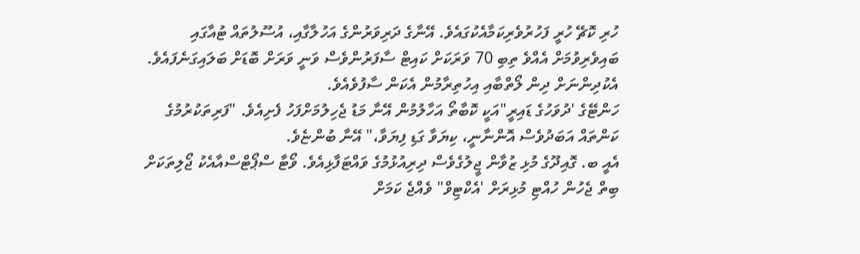ހުރި ކޮޗޭ ހުރީ ފަހުރުވެރިކަމާއެކުގައެވެ. އޭނާގެ ދަރިވަރުންގެ އަހުލާގާއި، އުސޫލުތައް ޓުއާގައި ބައިވެރިވުމަށް އެއްވެ ތިބި 70 ވަރަކަށް ކައިޓް ސާފަރުންވެސް ވަނީ ވަރަށް ބޮޑަށް ބަލައިގަނެފައެވެ. އެކުދިންނަށް ދިން ލޯތްބާއި އިހުތިރާމުން އެކަން ސާފުވެއެވެ.
ހަންޓޭގެ 'ދުވަހުގެ ޑައިރީ"އަކީ ކޮބާތޯ އަހާލުމުން އޭނާ މަޑު ޖެހިލުމަށްފަހު ފެށިއެވެ. "ފަރިތަކުރުމުގެ ކަންތައް އަބަދުވެސް އޮންނާނީ، ކިޔަވާ ގަޑި ފިޔަވާ،" އޭނާ ބުންޏެވެ.
އެއީ ބ. ގޮއިދޫގެ މުޅި ޒުވާން ޖީލުގެވެސް ދިރިއުޅުމުގެ ވައްޓަފާޅިއެވެ. ވޯޓާ ސްޕޯޓްސްއާއެކު ޖޯލިތަކަށް ބިތް ޖެހުން ހުއްޓި މުޅިރަށް 'އެކްޓިވް" ވެއްޖެ ކަމަށް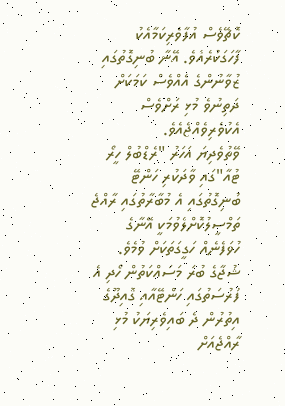ކޮޗޭވެސް އުފާވެރިކަމާއެކު ފާހަގަކުރެއެވެ. އޭނާ ބުނިގޮތުގައި ޒުވާނުންގެ އެއްވެސް ކަމަކަށް ދަތިނުވެ މުޅި ރަށްވެސް އެކުވެރިވެއްޖެއެވެ.
ވޭތުވެދިޔަ އަހަރު "ރެޑްބުލް ހީރޯ ޓުއާ"ގައި ވާދަކުރި ހަންޓޭ ބުނިގޮތުގައި އެ މުބާރާތުގައި ރާއްޖެ ތަމްސީލުކޮށްލެވުމަކީ އޭނާގެ ހުވަފެނެއް ހަގީގަތަކަށް ވުމެވެ. ޝުޖާގެ ބުރަ މަސައްކަތުން ހޯދި އެ ފުރުސަތުގައި ހަންޓޭއާއި ގޮއިދޫގެ އިތުރުން ދެ ބައިވެރިޔަކު މުޅި ރާއްޖެއަށް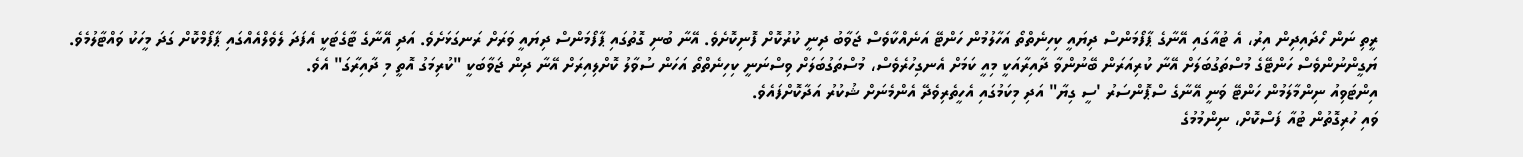ރީތި ނަން ހޯދައިދިން އިރު، އެ ޓުއާގައި އޭނާގެ ޕާފޯމަންސް ދިޔައީ ކިހިނެތްތޯ އަހާލުމުން ހަންޓޭ އަނެއްކާވެސް ޖަވާބު ދިނީ ކުރުކޮށް ފޮނިކޮށެވެ. އޭނާ ބުނި ގޮތުގައި ޕާފޯމަންސް ދިޔައީ ވަރަށް ރަނގަޅަށެވެ. އަދި އޭނާގެ ޓާގެޓަކީ އެފަދަ ލެވެލްއެއްގައި ޕާފޯމްކޮށް ގަދަ މީހަކު ވައްޓާލުމެވެ.
ޔަގީންނުންވެސް ހަންޓޭގެ މުސްތަގުބަލަށް އޭނާ ކުރިއަރަން ބޭނުންވާ ދާއިރާއަކީ މިއީ ކަމަށް އެނގިހުރެވެސް، މުސްތަގުބަލަށް ވިސްނަނީ ކިހިނެތްތޯ އަހަން ސުވާލު ކޮށްލިއިރަށް އޭނާ ދިން ޖަވާބަކީ "ކުރިމަގު އޮތީ މި ދާއިރާގަ" އެވެ.
އިންޓަވިއު ނިންމާލަމުން ހަންޓޭ ވަނީ އޭނާގެ ސްޕޮންސަރު 'ސީ ގިޔާ" އަދި މިކަމުގައި އެހީތެރިވެދޭ އެންމެނަށް ޝުކުރު އަދާކޮށްފައެވެ.
ވައި ހުރިގޮތުން ޓުއާ ފަސްކޮށް، ނިންމުމުގެ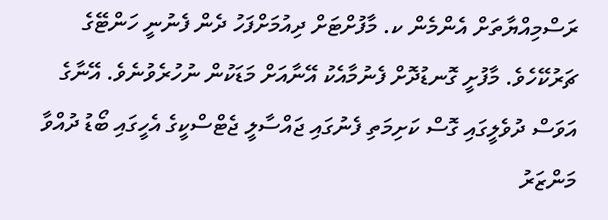ރަސްމިއްޔާތަށް އެންމެން ކ. މާފުށްޓަށް ދިއުމަށްފަހު ދެން ފެނުނީ ހަންޓޭގެ ޗަރުކޭހެވެ. މާފުށީ ގޮނޑުދޮށް ފެނުމާއެކު އޭނާއަށް މަޑަކުން ނުހުރެވުނެވެ. އޭނާގެ އަވަސް ދުވެލީގައި ގޮސް ކަށިމަތި ފެނުގައި ޖައްސާލީ ޖެޓްސްކީގެ އެހީގައި ބޯޑު ދުއްވާ މަންޒަރު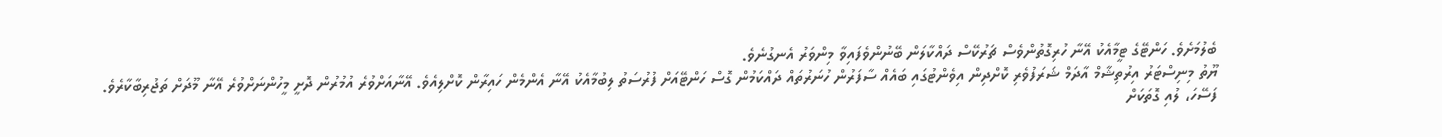ބެލުމަށެވެ. ހަންޓޭގެ ޓީމާއެކު އޭނާ ހުރިގޮތުންވެސް ޗަރުކޭސް ދައްކާލަން ބޭނުންވެފައިވާ މިންވަރު އެނގުނެވެ.
ޔޫތު މިނިސްޓަރު އިރުތިޝާމް އާދަމް ޝަރަފުވެރި ކޮށްދިން އިވެންޓުގައި ބައެއް ސާފަރުން ހުނަރުތައް ދައްކަމުން ގޮސް ހަންޓޭއަށް ފުރުސަތު ލިބުމާއެކު އޭނާ އެންމެން ހައިރާން ކޮށްލިއެވެ. އޭނާއަށްވުރެ އުމުރުން ދޮށީ މީހުންނަށްވުރެ އޭނާ މޫދަށް ތަޖުރިބާކާރެވެ.
ފަސޭހަ، ލުއި ގޮތަކަށް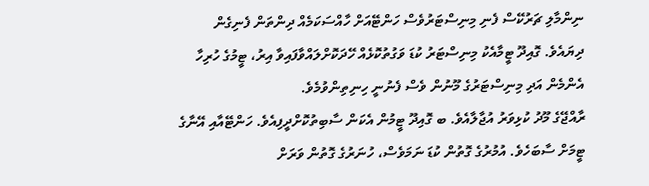ނިންމާލި ޗަރުކޭސް ފެނި މިނިސްޓަރުވެސް ހަންޓޭއަށް ހާއްސަކަމެއް ދިންތަން ފެނިގެން ދިޔައެވެ. ގޮއިދޫ ޓީމާއެކު މިނިސްޓަރު ކުޑަ ވަގުތުކޮޅެއް ހޭދަކޮށްލައްވާފައިވާ އިރު، ޓީމުގެ ހުރިހާ އެންމެން އަދި މިނިސްޓަރުގެ މޫނުން ވެސް ފެނުނީ ހިނިތިންވުމެވެ.
ރާއްޖޭގެ މޫދު ކުޅިވަރު އުޖާލާއެވެ. ބ ގޮއިދޫ ޓީމުން އެކަން ސާބިތުކޮށްދީފިއެވެ. ހަންޓޭއާއި އޭނާގެ ޓީމަށް ސާބަހެވެ. އުމުރުގެ ގޮތުން ކުޑަ ނަމަވެސް، ހުނަރުގެ ގޮތުން ވަރަށް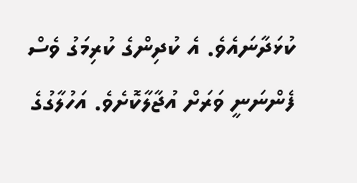ކުޅަދާނައެވެ. އެ ކުދިންގެ ކުރިމަގު ވެސް ފެންނަނީ ވަރަށް އުޖާލާކޮށެވެ. އަހުލާގުގެ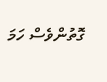ގޮތުންވެސް ހަމަ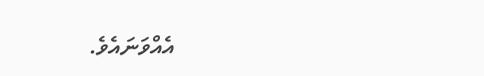އެއްވަނައެވެ.